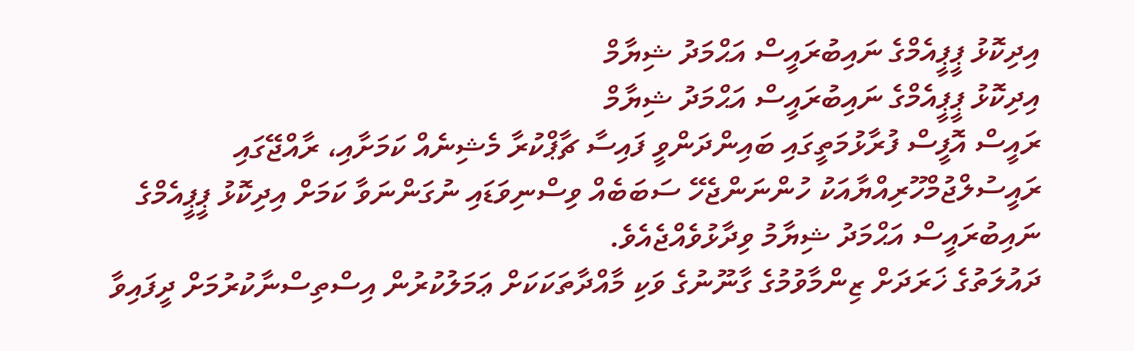އިދިކޮޅު ޕީޕީއެމްގެ ނައިބުރައީސް އަޙްމަދު ޝިޔާމް
އިދިކޮޅު ޕީޕީއެމްގެ ނައިބުރައީސް އަޙްމަދު ޝިޔާމް
ރައީސް އޮފީސް ފުރާޅުމަތީގައި ބައިންދަންވީ ފައިސާ ޗާޕްކުރާ މެޝިނެއް ކަމަށާއި، ރާއްޖޭގައި ރައީސުލްޖުމްހޫރިއްޔާއަކު ހުންނަންޖެހޭ ސަބަބެއް ވިސްނިވަޑައި ނުގަންނަވާ ކަމަށް އިދިކޮޅު ޕީޕީއެމްގެ ނައިބުރައީސް އަޙްމަދު ޝިޔާމު ވިދާޅުވެއްޖެއެވެ.
ދައުލަތުގެ ޚަރަދަށް ޒިންމާވުމުގެ ގާނޫނުގެ ވަކި މާއްދާތަކަކަށް ޢަމަލުކުރުން އިސްތިސްނާކުރުމަށް ދީފައިވާ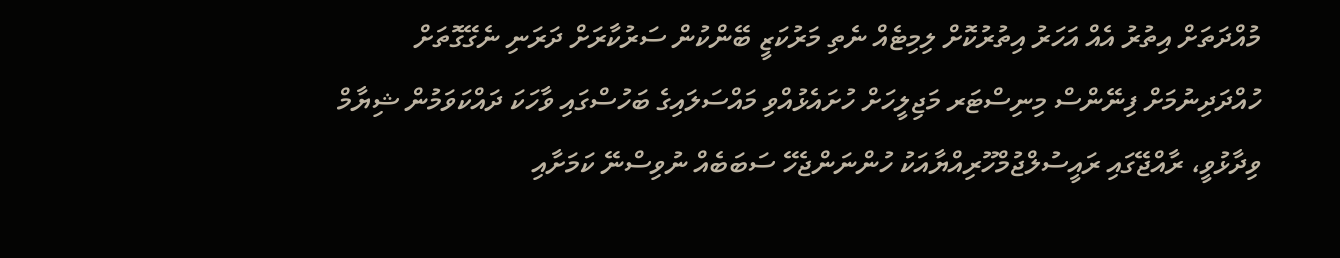މުއްދަތަށް އިތުރު އެއް އަހަރު އިތުރުކޮށް ލިމިޓެއް ނެތި މަރުކަޒީ ބޭންކުން ސަރުކާރަށް ދަރަނި ނެގޭގޮތަށް ހުއްދަދިނުމަށް ފިނޭންސް މިނިސްޓަރ މަޖިލީހަށް ހުށައެޅުއްވި މައްސަލައިގެ ބަހުސްގައި ވާހަކަ ދައްކަވަމުން ޝިޔާމް ވިދާޅުވީ، ރާއްޖޭގައި ރައީސުލްޖުމްހޫރިއްޔާއަކު ހުންނަންޖެހޭ ސަބަބެއް ނުވިސްނޭ ކަމަށާއި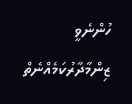ހުންނެވީ ޒިންމާދާރުކަމެއްނެތް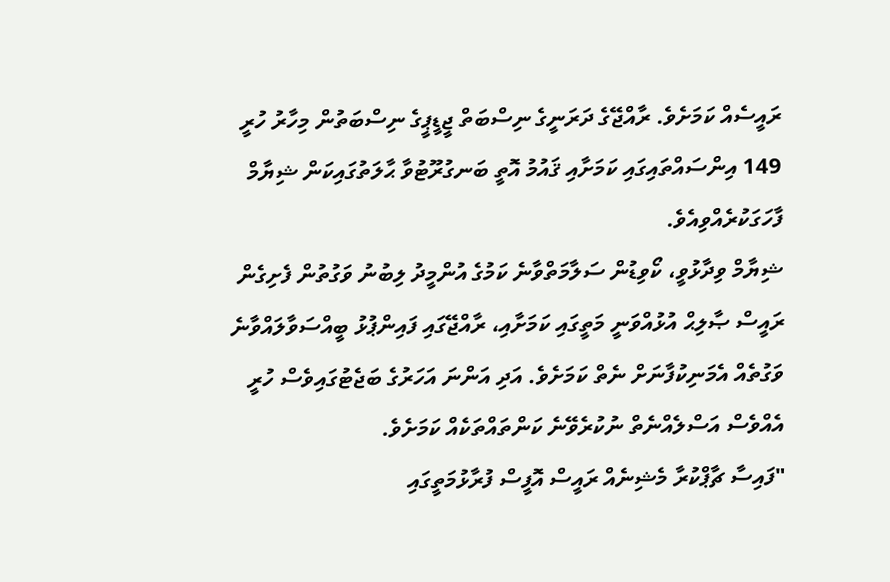ރައީސެއް ކަމަށެވެ. ރާއްޖޭގެ ދަރަނީގެ ނިސްބަތް ޖީޑީޕީގެ ނިސްބަތުން މިހާރު ހުރީ 149 އިންސައްތައިގައި ކަމަށާއި ޤައުމު އޮތީ ބަނގުރޫޓުވާ ޙާލަތުގައިކަން ޝިޔާމް ފާހަގަކުރެއްވިއެވެ.
ޝިޔާމް ވިދާޅުވީ، ކޯވިޑުން ސަލާމަތްވާނެ ކަމުގެ އުންމީދު ލިބުނު ވަގުތުން ފެށިގެން ރައީސް ޞާލިޙް އުޅުއްވަނީ މަތީގައި ކަމަށާއި، ރާއްޖޭގައި ފައިންޕުޅު ބީއްސަވާލައްވާނެ ވަގުތެއް އެމަނިކުފާނަށް ނެތް ކަމަށެވެ. އަދި އަންނަ އަހަރުގެ ބަޖެޓުގައިވެސް ހުރީ އެއްވެސް އަސްލެއްނެތް ނުކުރެވޭނެ ކަންތައްތަކެއް ކަމަށެވެ.
"ފައިސާ ޗާޕްކުރާ މެޝިނެއް ރައީސް އޮފީސް ފުރާޅުމަތީގައި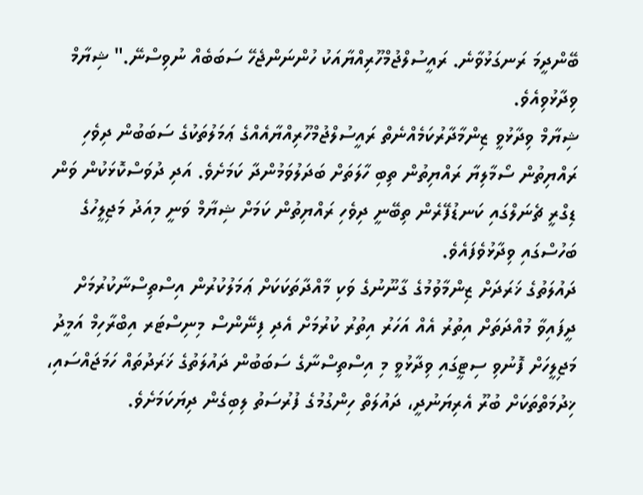ބޭންދީމަ ރަނގަޅުވާނެ. ރައީސުލްޖުމްހޫރިއްޔާއަކު ހުންނަންޖެހޭ ސަބަބެއް ނުވިސްނޭ." ޝިޔާމް ވިދާޅުވިއެވެ.
ޝިޔާމް ވިދާޅުވީ ޒިންމާދާރުކަމެއްނެތް ރައީސުލްޖުމްހޫރިއްޔާއެއްގެ ޢަމަލުތަކުގެ ސަބަބުން ދިވެހި ރައްޔިތުން ސޯމާލިޔާ ރައްޔިތުން ތިބި ހާލަތަށް ބަދަލުވަމުންދާ ކަމަށެވެ. އަދި ދުވަސްކޮޅަކުން ވަން ޑިގްރީ ޗެނަލްގައި ކަނޑުފޭރެން ތިބޭނީ ދިވެހި ރައްޔިތުން ކަމަށް ޝިޔާމް ވަނީ މިއަދު މަޖިލީހުގެ ބަހުސްގައި ވިދާޅުވެފައެވެ.
ދައުލަތުގެ ޚަރަދަށް ޒިންމާވުމުގެ ގާނޫނުގެ ވަކި މާއްދާތަކަކަށް ޢަމަލުކުރުން އިސްތިސްނާކުރުމަށް ދީފައިވާ މުއްދަތަށް އިތުރު އެއް އަހަރު އިތުރު ކުރުމަށް އެދި ފިނޭންސް މިނިސްޓަރ އިބްރާހިމް އަމީދު މަޖިލީހަށް ފޮނުވި ސިޓީގައި ވިދާޅުވީ މި އިސްތިސްނާގެ ސަބަބުން ދައުލަތުގެ ޚަރަދުތައް ހަމަޖައްސައި، ޚިދުމަތްތަކަށް ބުރޫ އެރިޔަނުދީ، ދައުލަތް ހިންގުމުގެ ފުރުސަތު ލިބިގެން ދިޔަކަމަށެވެ.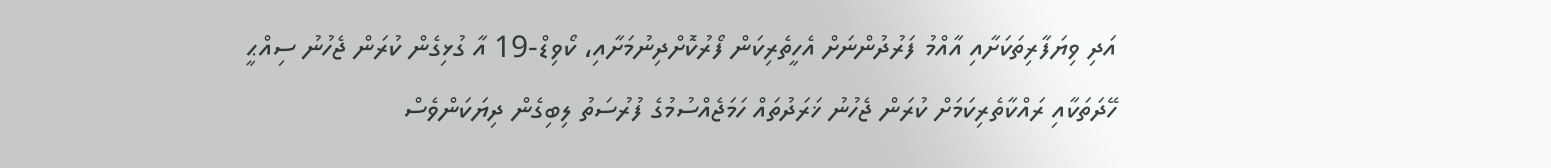އަދި ވިޔަފާރިތަކަށާއި އާއްމު ފަރުދުންނަށް އެހީތެރިކަން ފޯރުކޮށްދިނުމަށާއި، ކޯވިޑް-19 އާ ގުޅިގެން ކުރަން ޖެހުނު ސިއްޙީ ހޭދަތަކާއި ރައްކާތެރިކަމަށް ކުރަން ޖެހުނު ޚަރަދުތައް ހަމަޖެއްސުމުގެ ފުރުސަތު ލިބިގެން ދިޔަކަންވެސް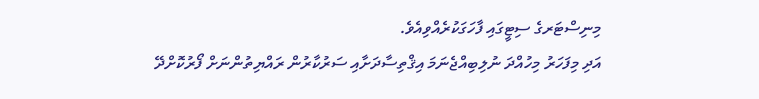މިނިސްޓަރގެ ސިޓީގައި ފާހަގަކުރެއްވިއެވެ.
އަދި މިފަހަރު މިހުއްދަ ނުލިބިއްޖެނަމަ އިޤްތިސާދަށާއި ސަރުކާރުން ރައްޔިތުންނަށް ފޯރުކޮށްދޭ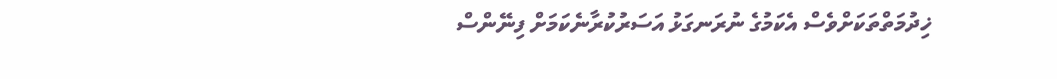ޚިދުމަތްތަކަށްވެސް އެކަމުގެ ނުރަނގަޅު އަސަރުކުރާނެކަމަށް ފިނޭންސް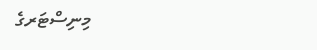މިނިސްޓަރގެ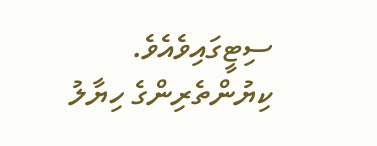ސިޓީގައިވެއެވެ.
ކިޔުންތެރިންގެ ހިޔާލު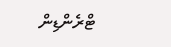ޓްރެންޑިން